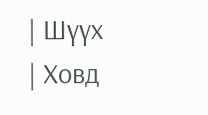| Шүүх | Ховд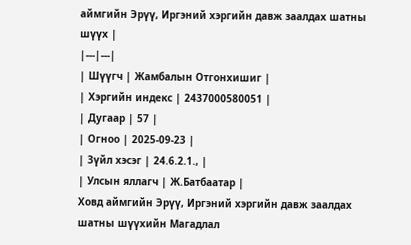аймгийн Эрүү, Иргэний хэргийн давж заалдах шатны шүүх |
|---|---|
| Шүүгч | Жамбалын Отгонхишиг |
| Хэргийн индекс | 2437000580051 |
| Дугаар | 57 |
| Огноо | 2025-09-23 |
| Зүйл хэсэг | 24.6.2.1., |
| Улсын яллагч | Ж.Батбаатар |
Ховд аймгийн Эрүү, Иргэний хэргийн давж заалдах шатны шүүхийн Магадлал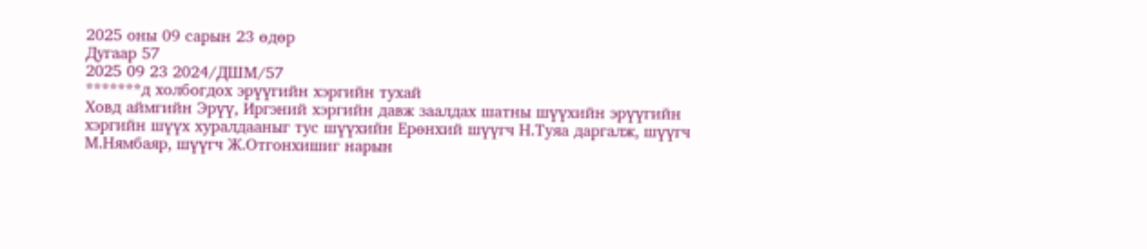2025 оны 09 сарын 23 өдөр
Дугаар 57
2025 09 23 2024/ДШМ/57
*******д холбогдох эрүүгийн хэргийн тухай
Ховд аймгийн Эрүү, Иргэний хэргийн давж заалдах шатны шүүхийн эрүүгийн хэргийн шүүх хуралдааныг тус шүүхийн Ерөнхий шүүгч Н.Туяа даргалж, шүүгч М.Нямбаяр, шүүгч Ж.Отгонхишиг нарын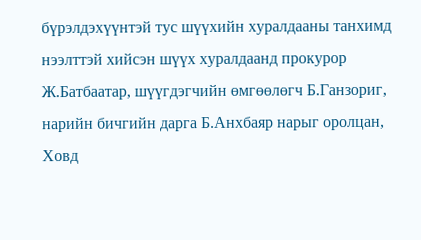бүрэлдэхүүнтэй тус шүүхийн хуралдааны танхимд нээлттэй хийсэн шүүх хуралдаанд прокурор Ж.Батбаатар, шүүгдэгчийн өмгөөлөгч Б.Ганзориг, нарийн бичгийн дарга Б.Анхбаяр нарыг оролцан,
Ховд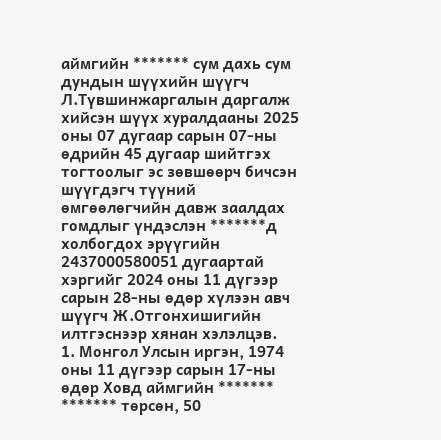аймгийн ******* сум дахь сум дундын шүүхийн шүүгч Л.Түвшинжаргалын даргалж хийсэн шүүх хуралдааны 2025 оны 07 дугаар сарын 07-ны өдрийн 45 дугаар шийтгэх тогтоолыг эс зөвшөөрч бичсэн шүүгдэгч түүний өмгөөлөгчийн давж заалдах гомдлыг үндэслэн *******д холбогдох эрүүгийн 2437000580051 дугаартай хэргийг 2024 оны 11 дүгээр сарын 28-ны өдөр хүлээн авч шүүгч Ж.Отгонхишигийн илтгэснээр хянан хэлэлцэв.
1. Монгол Улсын иргэн, 1974 оны 11 дүгээр сарын 17-ны өдөр Ховд аймгийн ******* ******* төрсөн, 50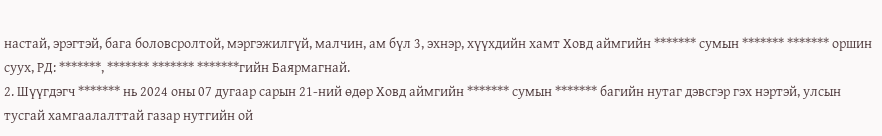настай, эрэгтэй, бага боловсролтой, мэргэжилгүй, малчин, ам бүл 3, эхнэр, хүүхдийн хамт Ховд аймгийн ******* сумын ******* ******* оршин суух, РД: *******, ******* ******* *******гийн Баярмагнай.
2. Шүүгдэгч ******* нь 2024 оны 07 дугаар сарын 21-ний өдөр Ховд аймгийн ******* сумын ******* багийн нутаг дэвсгэр гэх нэртэй, улсын тусгай хамгаалалттай газар нутгийн ой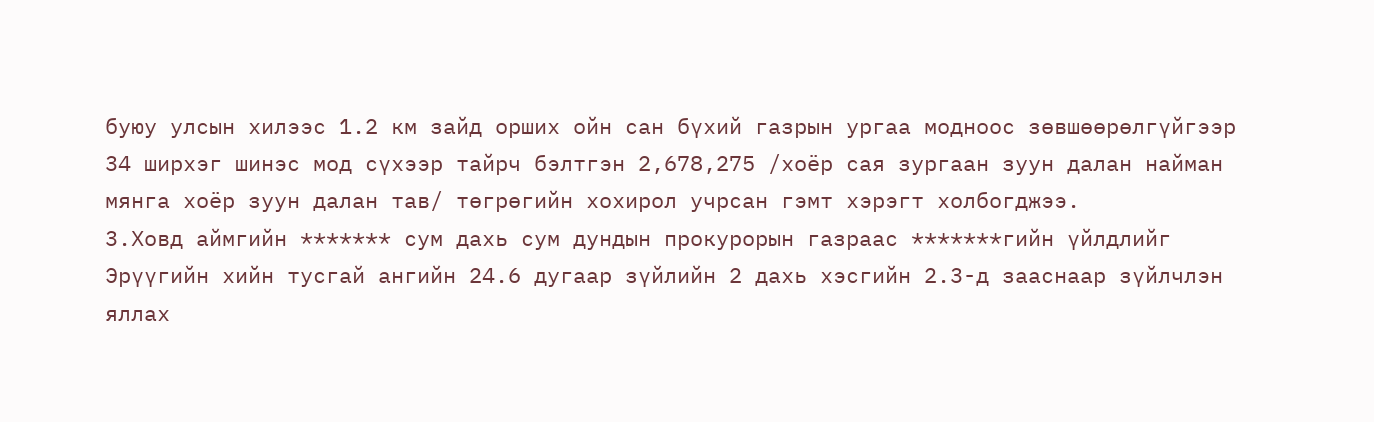буюу улсын хилээс 1.2 км зайд орших ойн сан бүхий газрын ургаа модноос зөвшөөрөлгүйгээр 34 ширхэг шинэс мод сүхээр тайрч бэлтгэн 2,678,275 /хоёр сая зургаан зуун далан найман мянга хоёр зуун далан тав/ төгрөгийн хохирол учрсан гэмт хэрэгт холбогджээ.
3.Ховд аймгийн ******* сум дахь сум дундын прокурорын газраас *******гийн үйлдлийг Эрүүгийн хийн тусгай ангийн 24.6 дугаар зүйлийн 2 дахь хэсгийн 2.3-д зааснаар зүйлчлэн яллах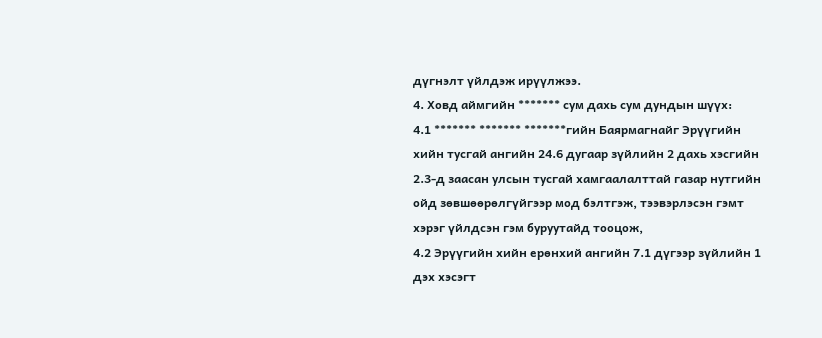дүгнэлт үйлдэж ирүүлжээ.
4. Ховд аймгийн ******* сум дахь сум дундын шүүх:
4.1 ******* ******* *******гийн Баярмагнайг Эрүүгийн хийн тусгай ангийн 24.6 дугаар зүйлийн 2 дахь хэсгийн 2.3-д заасан улсын тусгай хамгаалалттай газар нутгийн ойд зөвшөөрөлгүйгээр мод бэлтгэж, тээвэрлэсэн гэмт хэрэг үйлдсэн гэм буруутайд тооцож,
4.2 Эрүүгийн хийн ерөнхий ангийн 7.1 дүгээр зүйлийн 1 дэх хэсэгт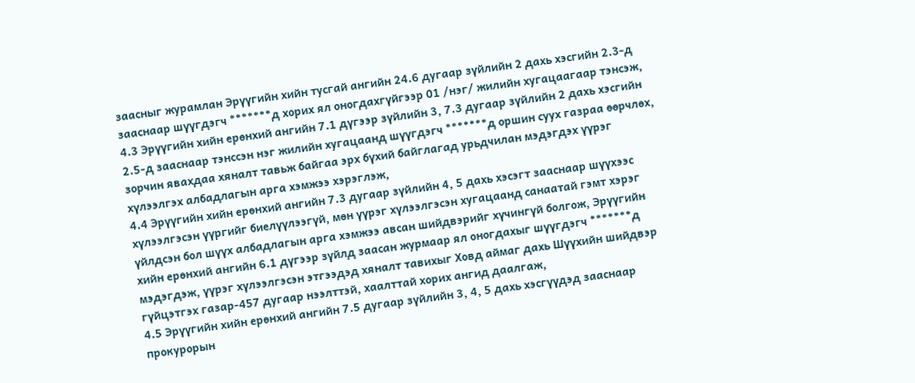заасныг журамлан Эрүүгийн хийн тусгай ангийн 24.6 дугаар зүйлийн 2 дахь хэсгийн 2.3-д зааснаар шүүгдэгч *******д хорих ял оногдахгүйгээр 01 /нэг/ жилийн хугацаагаар тэнсэж,
4.3 Эрүүгийн хийн ерөнхий ангийн 7.1 дүгээр зүйлийн 3, 7.3 дугаар зүйлийн 2 дахь хэсгийн 2.5-д зааснаар тэнссэн нэг жилийн хугацаанд шүүгдэгч *******д оршин суух газраа өөрчлөх, зорчин явахдаа хяналт тавьж байгаа эрх бүхий байглагад урьдчилан мэдэгдэх үүрэг хүлээлгэх албадлагын арга хэмжээ хэрэглэж,
4.4 Эрүүгийн хийн ерөнхий ангийн 7.3 дугаар зүйлийн 4, 5 дахь хэсэгт зааснаар шүүхээс хүлээлгэсэн үүргийг биелүүлээгүй, мөн үүрэг хүлээлгэсэн хугацаанд санаатай гэмт хэрэг үйлдсэн бол шүүх албадлагын арга хэмжээ авсан шийдвэрийг хүчингүй болгож, Эрүүгийн хийн ерөнхий ангийн 6.1 дүгээр зүйлд заасан журмаар ял оногдахыг шүүгдэгч *******д мэдэгдэж, үүрэг хүлээлгэсэн этгээдэд хяналт тавихыг Ховд аймаг дахь Шүүхийн шийдвэр гүйцэтгэх газар-457 дугаар нээлттэй, хаалттай хорих ангид даалгаж,
4.5 Эрүүгийн хийн ерөнхий ангийн 7.5 дугаар зүйлийн 3, 4, 5 дахь хэсгүүдэд зааснаар прокурорын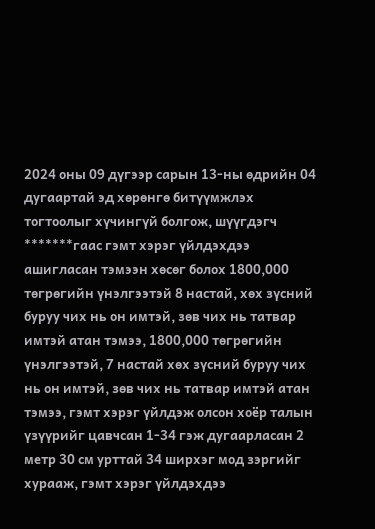2024 оны 09 дүгээр сарын 13-ны өдрийн 04 дугаартай эд хөрөнгө битүүмжлэх тогтоолыг хүчингүй болгож, шүүгдэгч *******гаас гэмт хэрэг үйлдэхдээ ашигласан тэмээн хөсөг болох 1800,000 төгрөгийн үнэлгээтэй 8 настай, хөх зүсний буруу чих нь он имтэй, зөв чих нь татвар имтэй атан тэмээ, 1800,000 төгрөгийн үнэлгээтэй, 7 настай хөх зүсний буруу чих нь он имтэй, зөв чих нь татвар имтэй атан тэмээ, гэмт хэрэг үйлдэж олсон хоёр талын үзүүрийг цавчсан 1-34 гэж дугаарласан 2 метр 30 см урттай 34 ширхэг мод зэргийг хурааж, гэмт хэрэг үйлдэхдээ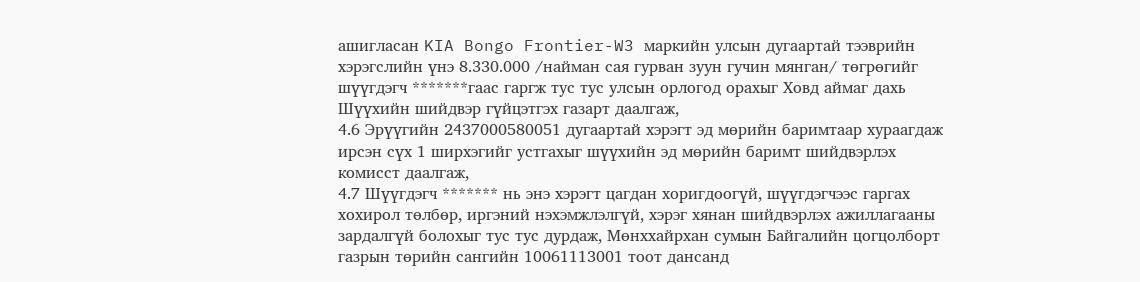ашигласан KIA Bongo Frontier-W3 маркийн улсын дугаартай тээврийн хэрэгслийн үнэ 8.330.000 /найман сая гурван зуун гучин мянган/ төгрөгийг шүүгдэгч *******гаас гаргж тус тус улсын орлогод орахыг Ховд аймаг дахь Шүүхийн шийдвэр гүйцэтгэх газарт даалгаж,
4.6 Эрүүгийн 2437000580051 дугаартай хэрэгт эд мөрийн баримтаар хураагдаж ирсэн сүх 1 ширхэгийг устгахыг шүүхийн эд мөрийн баримт шийдвэрлэх комисст даалгаж,
4.7 Шүүгдэгч ******* нь энэ хэрэгт цагдан хоригдоогүй, шүүгдэгчээс гаргах хохирол төлбөр, иргэний нэхэмжлэлгүй, хэрэг хянан шийдвэрлэх ажиллагааны зардалгүй болохыг тус тус дурдаж, Мөнххайрхан сумын Байгалийн цогцолборт газрын төрийн сангийн 10061113001 тоот дансанд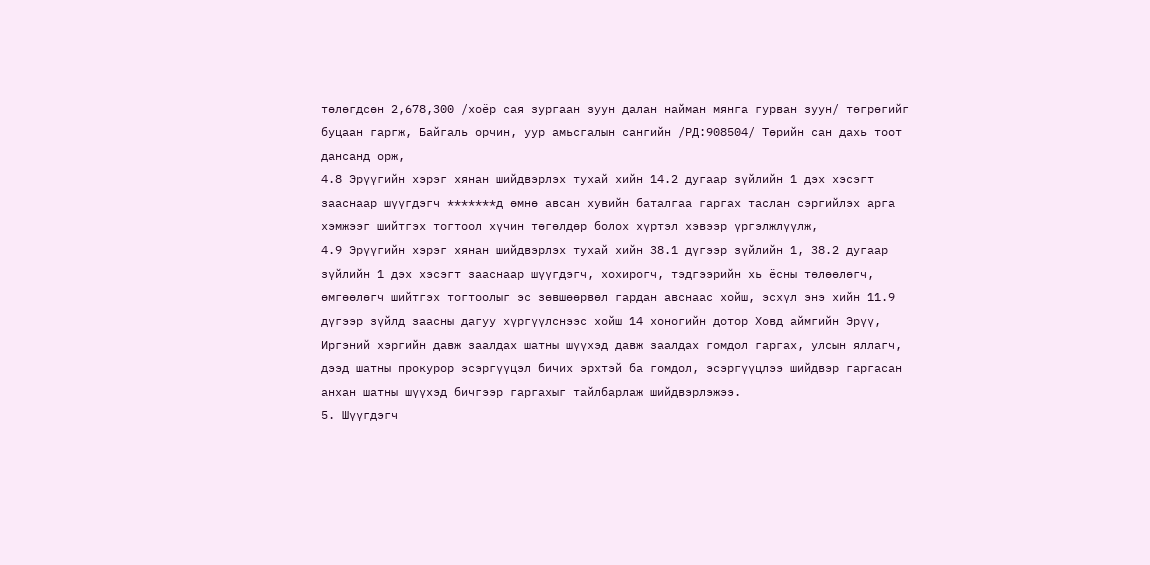төлөгдсөн 2,678,300 /хоёр сая зургаан зуун далан найман мянга гурван зуун/ төгрөгийг буцаан гаргж, Байгаль орчин, уур амьсгалын сангийн /РД:908504/ Төрийн сан дахь тоот дансанд орж,
4.8 Эрүүгийн хэрэг хянан шийдвэрлэх тухай хийн 14.2 дугаар зүйлийн 1 дэх хэсэгт зааснаар шүүгдэгч *******д өмнө авсан хувийн баталгаа гаргах таслан сэргийлэх арга хэмжээг шийтгэх тогтоол хүчин төгөлдөр болох хүртэл хэвээр үргэлжлүүлж,
4.9 Эрүүгийн хэрэг хянан шийдвэрлэх тухай хийн 38.1 дүгээр зүйлийн 1, 38.2 дугаар зүйлийн 1 дэх хэсэгт зааснаар шүүгдэгч, хохирогч, тэдгээрийн хь ёсны төлөөлөгч, өмгөөлөгч шийтгэх тогтоолыг эс зөвшөөрвөл гардан авснаас хойш, эсхүл энэ хийн 11.9 дүгээр зүйлд заасны дагуу хүргүүлснээс хойш 14 хоногийн дотор Ховд аймгийн Эрүү, Иргэний хэргийн давж заалдах шатны шүүхэд давж заалдах гомдол гаргах, улсын яллагч, дээд шатны прокурор эсэргүүцэл бичих эрхтэй ба гомдол, эсэргүүцлээ шийдвэр гаргасан анхан шатны шүүхэд бичгээр гаргахыг тайлбарлаж шийдвэрлэжээ.
5. Шүүгдэгч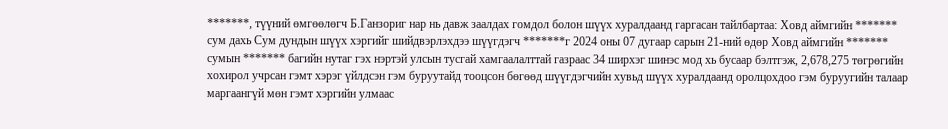*******, түүний өмгөөлөгч Б.Ганзориг нар нь давж заалдах гомдол болон шүүх хуралдаанд гаргасан тайлбартаа: Ховд аймгийн ******* сум дахь Сум дундын шүүх хэргийг шийдвэрлэхдээ шүүгдэгч *******г 2024 оны 07 дугаар сарын 21-ний өдөр Ховд аймгийн ******* сумын ******* багийн нутаг гэх нэртэй улсын тусгай хамгаалалттай газраас 34 ширхэг шинэс мод хь бусаар бэлтгэж, 2,678,275 төгрөгийн хохирол учрсан гэмт хэрэг үйлдсэн гэм буруутайд тооцсон бөгөөд шүүгдэгчийн хувьд шүүх хуралдаанд оролцохдоо гэм буруугийн талаар маргаангүй мөн гэмт хэргийн улмаас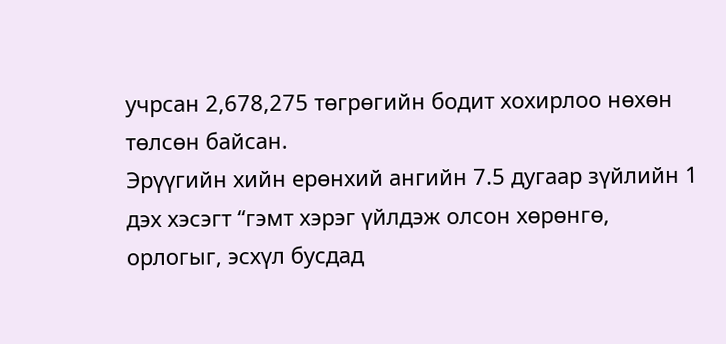учрсан 2,678,275 төгрөгийн бодит хохирлоо нөхөн төлсөн байсан.
Эрүүгийн хийн ерөнхий ангийн 7.5 дугаар зүйлийн 1 дэх хэсэгт “гэмт хэрэг үйлдэж олсон хөрөнгө, орлогыг, эсхүл бусдад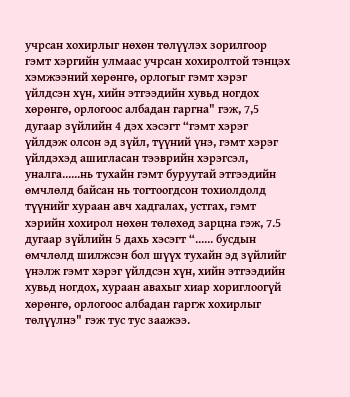учрсан хохирлыг нөхөн төлүүлэх зорилгоор гэмт хэргийн улмаас учрсан хохиролтой тэнцэх хэмжээний хөрөнгө, орлогыг гэмт хэрэг үйлдсэн хүн, хийн этгээдийн хувьд ногдох хөрөнгө, орлогоос албадан гаргна" гэж, 7,5 дугаар зүйлийн 4 дэх хэсэгт “гэмт хэрэг үйлдэж олсон эд зүйл, түүний үнэ, гэмт хэрэг үйлдэхэд ашигласан тээврийн хэрэгсэл, уналга......нь тухайн гэмт буруутай этгээдийн өмчлөлд байсан нь тогтоогдсон тохиолдолд түүнийг хураан авч хадгалах, устгах, гэмт хэрийн хохирол нөхөн төлөхөд зарцна гэж, 7.5 дугаар зүйлийн 5 дахь хэсэгт “...... бусдын өмчлөлд шилжсэн бол шүүх тухайн эд зүйлийг үнэлж гэмт хэрэг үйлдсэн хүн, хийн этгээдийн хувьд ногдох, хураан авахыг хиар хориглоогүй хөрөнгө, орлогоос албадан гаргж хохирлыг төлүүлнэ" гэж тус тус заажээ.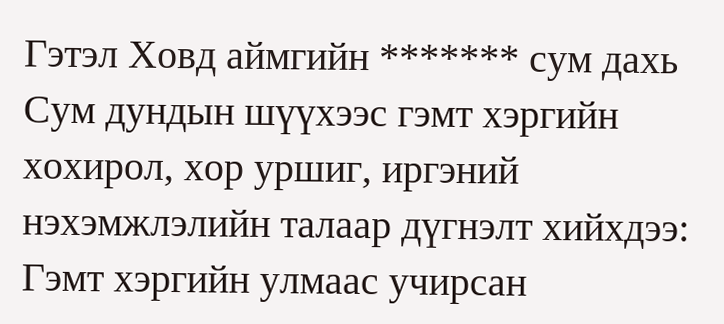Гэтэл Ховд аймгийн ******* сум дахь Сум дундын шүүхээс гэмт хэргийн хохирол, хор уршиг, иргэний нэхэмжлэлийн талаар дүгнэлт хийхдээ: Гэмт хэргийн улмаас учирсан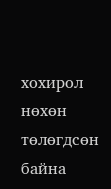хохирол нөхөн төлөгдсөн байна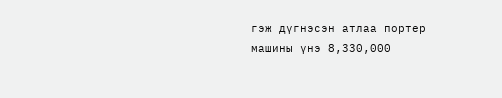гэж дүгнэсэн атлаа портер машины үнэ 8,330,000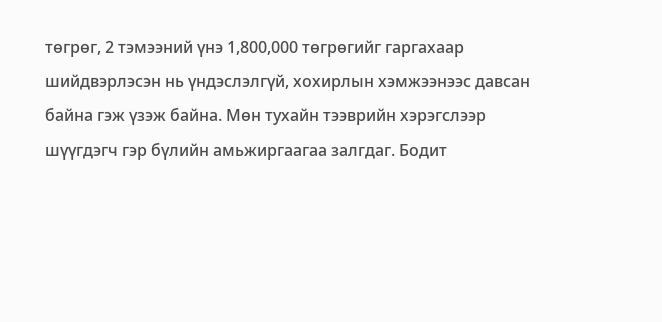төгрөг, 2 тэмээний үнэ 1,800,000 төгрөгийг гаргахаар шийдвэрлэсэн нь үндэслэлгүй, хохирлын хэмжээнээс давсан байна гэж үзэж байна. Мөн тухайн тээврийн хэрэгслээр шүүгдэгч гэр бүлийн амьжиргаагаа залгдаг. Бодит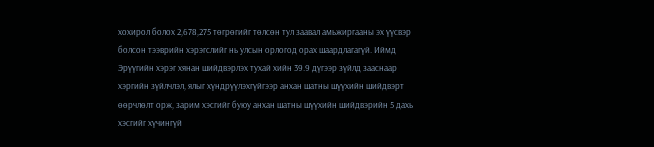хохирол болох 2,678,275 төгрөгийг төлсөн тул заавал амьжиргааны эх үүсвэр болсон тээврийн хэрэгслийг нь улсын орлогод орах шаардлагагүй. Иймд Эрүүгийн хэрэг хянан шийдвэрлэх тухай хийн 39.9 дүгээр зүйлд зааснаар хэргийн зүйлчлэл, ялыг хүндрүүлэхгүйгээр анхан шатны шүүхийн шийдвэрт өөрчлөлт орж, зарим хэсгийг буюу анхан шатны шүүхийн шийдвэрийн 5 дахь хэсгийг хүчингүй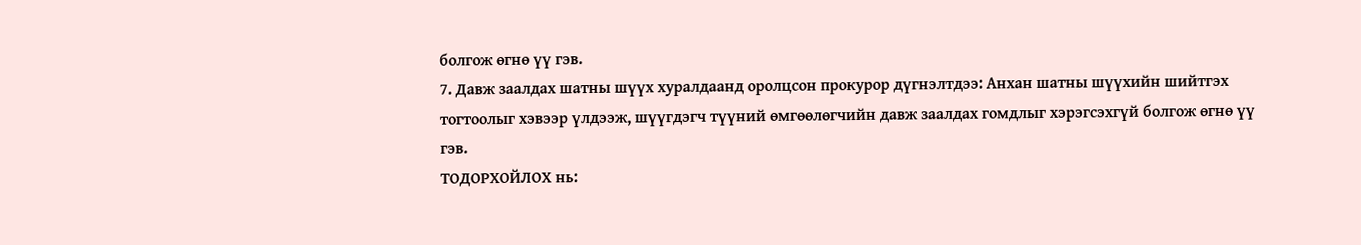болгож өгнө үү гэв.
7. Давж заалдах шатны шүүх хуралдаанд оролцсон прокурор дүгнэлтдээ: Анхан шатны шүүхийн шийтгэх тогтоолыг хэвээр үлдээж, шүүгдэгч түүний өмгөөлөгчийн давж заалдах гомдлыг хэрэгсэхгүй болгож өгнө үү гэв.
ТОДОРХОЙЛОХ нь: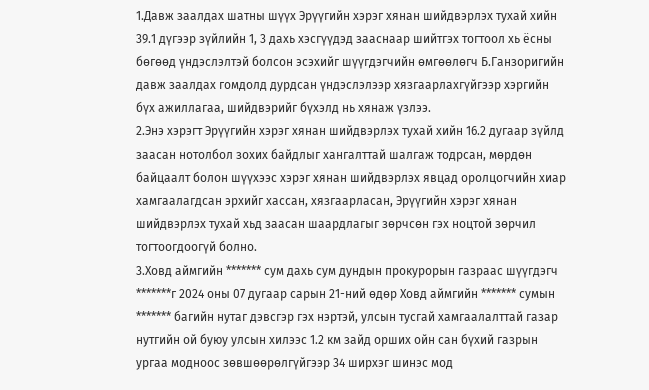1.Давж заалдах шатны шүүх Эрүүгийн хэрэг хянан шийдвэрлэх тухай хийн 39.1 дүгээр зүйлийн 1, 3 дахь хэсгүүдэд зааснаар шийтгэх тогтоол хь ёсны бөгөөд үндэслэлтэй болсон эсэхийг шүүгдэгчийн өмгөөлөгч Б.Ганзоригийн давж заалдах гомдолд дурдсан үндэслэлээр хязгаарлахгүйгээр хэргийн бүх ажиллагаа, шийдвэрийг бүхэлд нь хянаж үзлээ.
2.Энэ хэрэгт Эрүүгийн хэрэг хянан шийдвэрлэх тухай хийн 16.2 дугаар зүйлд заасан нотолбол зохих байдлыг хангалттай шалгаж тодрсан, мөрдөн байцаалт болон шүүхээс хэрэг хянан шийдвэрлэх явцад оролцогчийн хиар хамгаалагдсан эрхийг хассан, хязгаарласан, Эрүүгийн хэрэг хянан шийдвэрлэх тухай хьд заасан шаардлагыг зөрчсөн гэх ноцтой зөрчил тогтоогдоогүй болно.
3.Ховд аймгийн ******* сум дахь сум дундын прокурорын газраас шүүгдэгч *******г 2024 оны 07 дугаар сарын 21-ний өдөр Ховд аймгийн ******* сумын ******* багийн нутаг дэвсгэр гэх нэртэй, улсын тусгай хамгаалалттай газар нутгийн ой буюу улсын хилээс 1.2 км зайд орших ойн сан бүхий газрын ургаа модноос зөвшөөрөлгүйгээр 34 ширхэг шинэс мод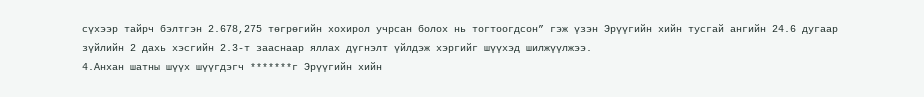сүхээр тайрч бэлтгэн 2.678,275 төгрөгийн хохирол учрсан болох нь тогтоогдсон” гэж үзэн Эрүүгийн хийн тусгай ангийн 24.6 дугаар зүйлийн 2 дахь хэсгийн 2.3-т зааснаар яллах дүгнэлт үйлдэж хэргийг шүүхэд шилжүүлжээ.
4.Анхан шатны шүүх шүүгдэгч *******г Эрүүгийн хийн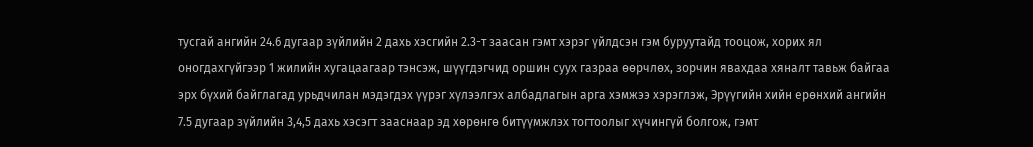тусгай ангийн 24.6 дугаар зүйлийн 2 дахь хэсгийн 2.3-т заасан гэмт хэрэг үйлдсэн гэм буруутайд тооцож, хорих ял оногдахгүйгээр 1 жилийн хугацаагаар тэнсэж, шүүгдэгчид оршин суух газраа өөрчлөх, зорчин явахдаа хяналт тавьж байгаа эрх бүхий байглагад урьдчилан мэдэгдэх үүрэг хүлээлгэх албадлагын арга хэмжээ хэрэглэж, Эрүүгийн хийн ерөнхий ангийн 7.5 дугаар зүйлийн 3,4,5 дахь хэсэгт зааснаар эд хөрөнгө битүүмжлэх тогтоолыг хүчингүй болгож, гэмт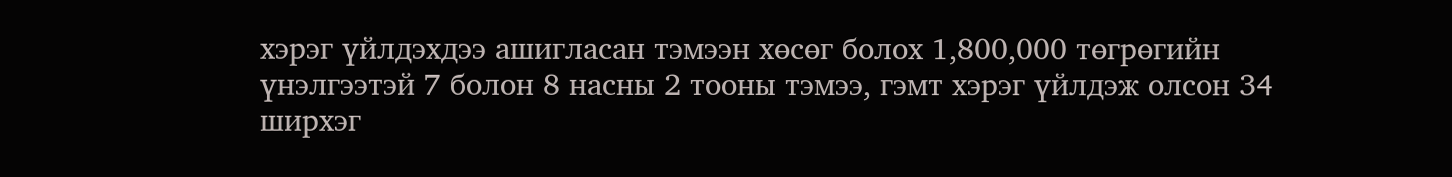хэрэг үйлдэхдээ ашигласан тэмээн хөсөг болох 1,800,000 төгрөгийн үнэлгээтэй 7 болон 8 насны 2 тооны тэмээ, гэмт хэрэг үйлдэж олсон 34 ширхэг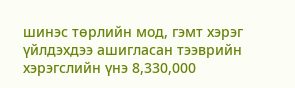шинэс төрлийн мод, гэмт хэрэг үйлдэхдээ ашигласан тээврийн хэрэгслийн үнэ 8,330,000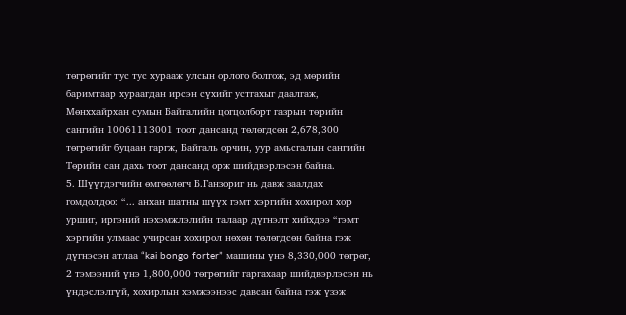төгрөгийг тус тус хурааж улсын орлого болгож, эд мөрийн баримтаар хураагдан ирсэн сүхийг устгахыг даалгаж, Мөнххайрхан сумын Байгалийн цогцолборт газрын төрийн сангийн 10061113001 тоот дансанд төлөгдсөн 2,678,300 төгрөгийг буцаан гаргж, Байгаль орчин, уур амьсгалын сангийн Төрийн сан дахь тоот дансанд орж шийдвэрлэсэн байна.
5. Шүүгдэгчийн өмгөөлөгч Б.Ганзориг нь давж заалдах гомдолдоо: “... анхан шатны шүүх гэмт хэргийн хохирол хор уршиг, иргэний нэхэмжлэлийн талаар дүгнэлт хийхдээ “гэмт хэргийн улмаас учирсан хохирол нөхөн төлөгдсөн байна гэж дүгнэсэн атлаа “kai bongo forter” машины үнэ 8,330,000 төгрөг, 2 тэмээний үнэ 1,800,000 төгрөгийг гаргахаар шийдвэрлэсэн нь үндэслэлгүй, хохирлын хэмжээнээс давсан байна гэж үзэж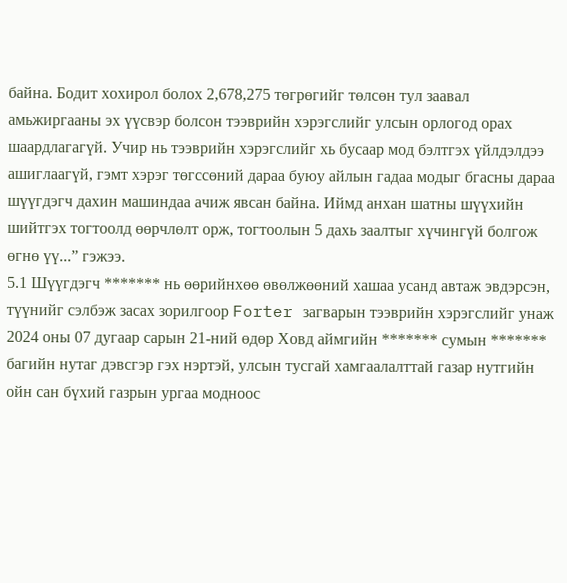байна. Бодит хохирол болох 2,678,275 төгрөгийг төлсөн тул заавал амьжиргааны эх үүсвэр болсон тээврийн хэрэгслийг улсын орлогод орах шаардлагагүй. Учир нь тээврийн хэрэгслийг хь бусаар мод бэлтгэх үйлдэлдээ ашиглаагүй, гэмт хэрэг төгссөний дараа буюу айлын гадаа модыг бгасны дараа шүүгдэгч дахин машиндаа ачиж явсан байна. Иймд анхан шатны шүүхийн шийтгэх тогтоолд өөрчлөлт орж, тогтоолын 5 дахь заалтыг хүчингүй болгож өгнө үү...” гэжээ.
5.1 Шүүгдэгч ******* нь өөрийнхөө өвөлжөөний хашаа усанд автаж эвдэрсэн, түүнийг сэлбэж засах зорилгоор Forter загварын тээврийн хэрэгслийг унаж 2024 оны 07 дугаар сарын 21-ний өдөр Ховд аймгийн ******* сумын ******* багийн нутаг дэвсгэр гэх нэртэй, улсын тусгай хамгаалалттай газар нутгийн ойн сан бүхий газрын ургаа модноос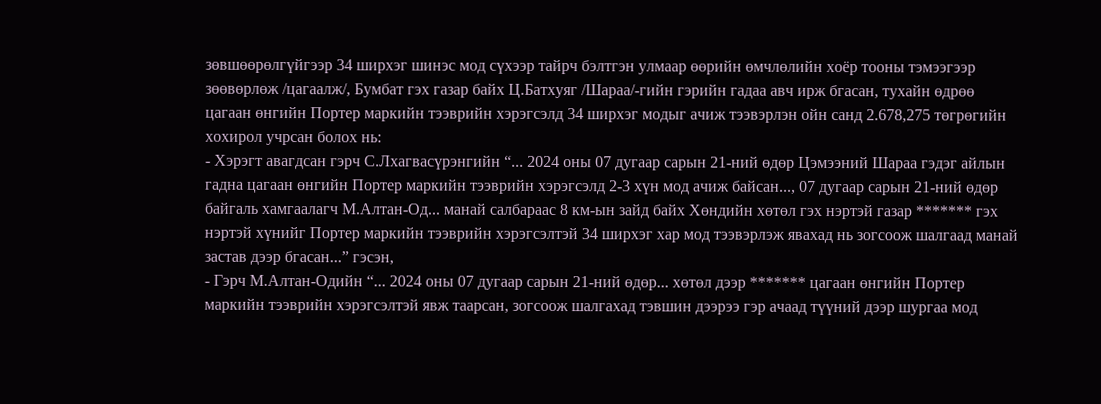зөвшөөрөлгүйгээр 34 ширхэг шинэс мод сүхээр тайрч бэлтгэн улмаар өөрийн өмчлөлийн хоёр тооны тэмээгээр зөөвөрлөж /цагаалж/, Бумбат гэх газар байх Ц.Батхуяг /Шараа/-гийн гэрийн гадаа авч ирж бгасан, тухайн өдрөө цагаан өнгийн Портер маркийн тээврийн хэрэгсэлд 34 ширхэг модыг ачиж тээвэрлэн ойн санд 2.678,275 төгрөгийн хохирол учрсан болох нь:
- Хэрэгт авагдсан гэрч С.Лхагвасүрэнгийн “... 2024 оны 07 дугаар сарын 21-ний өдөр Цэмээний Шараа гэдэг айлын гадна цагаан өнгийн Портер маркийн тээврийн хэрэгсэлд 2-3 хүн мод ачиж байсан..., 07 дугаар сарын 21-ний өдөр байгаль хамгаалагч М.Алтан-Од... манай салбараас 8 км-ын зайд байх Хөндийн хөтөл гэх нэртэй газар ******* гэх нэртэй хүнийг Портер маркийн тээврийн хэрэгсэлтэй 34 ширхэг хар мод тээвэрлэж явахад нь зогсоож шалгаад манай застав дээр бгасан...” гэсэн,
- Гэрч М.Алтан-Одийн “... 2024 оны 07 дугаар сарын 21-ний өдөр... хөтөл дээр ******* цагаан өнгийн Портер маркийн тээврийн хэрэгсэлтэй явж таарсан, зогсоож шалгахад тэвшин дээрээ гэр ачаад түүний дээр шургаа мод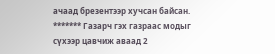ачаад брезентээр хучсан байсан. ******* Газарч гэх газраас модыг сүхээр цавчиж аваад 2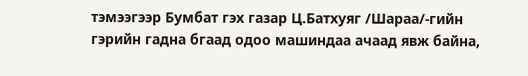тэмээгээр Бумбат гэх газар Ц.Батхуяг /Шараа/-гийн гэрийн гадна бгаад одоо машиндаа ачаад явж байна,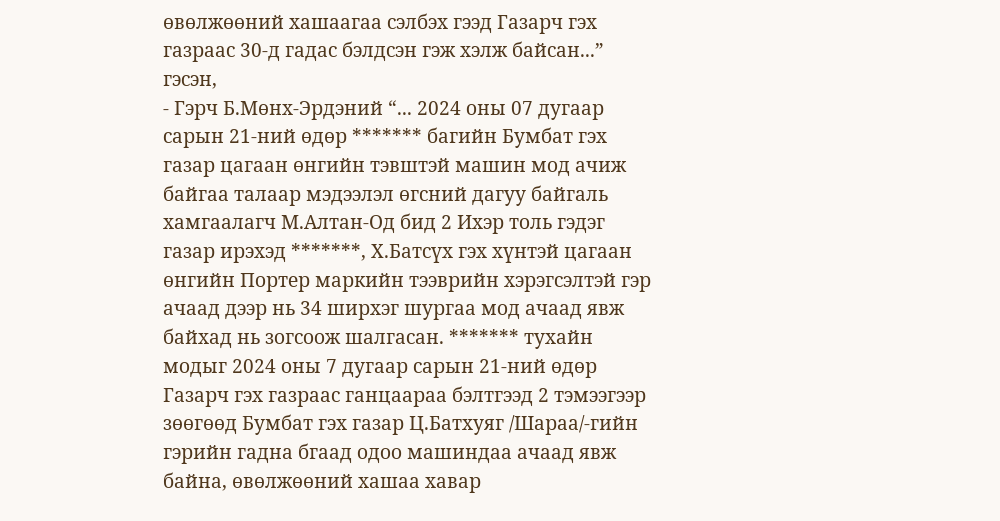өвөлжөөний хашаагаа сэлбэх гээд Газарч гэх газраас 30-д гадас бэлдсэн гэж хэлж байсан...” гэсэн,
- Гэрч Б.Мөнх-Эрдэний “... 2024 оны 07 дугаар сарын 21-ний өдөр ******* багийн Бумбат гэх газар цагаан өнгийн тэвштэй машин мод ачиж байгаа талаар мэдээлэл өгсний дагуу байгаль хамгаалагч М.Алтан-Од бид 2 Ихэр толь гэдэг газар ирэхэд *******, Х.Батсүх гэх хүнтэй цагаан өнгийн Портер маркийн тээврийн хэрэгсэлтэй гэр ачаад дээр нь 34 ширхэг шургаа мод ачаад явж байхад нь зогсоож шалгасан. ******* тухайн модыг 2024 оны 7 дугаар сарын 21-ний өдөр Газарч гэх газраас ганцаараа бэлтгээд 2 тэмээгээр зөөгөөд Бумбат гэх газар Ц.Батхуяг /Шараа/-гийн гэрийн гадна бгаад одоо машиндаа ачаад явж байна, өвөлжөөний хашаа хавар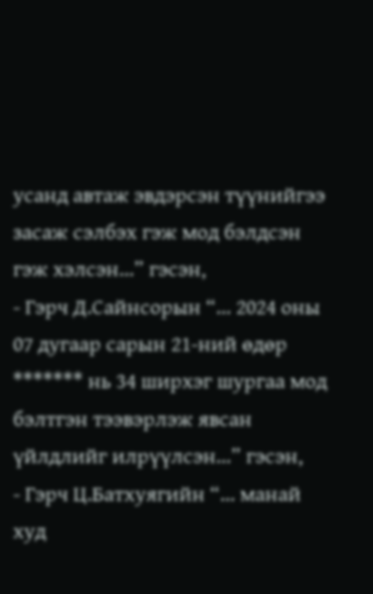усанд автаж эвдэрсэн түүнийгээ засаж сэлбэх гэж мод бэлдсэн гэж хэлсэн...” гэсэн,
- Гэрч Д.Сайнсорын “... 2024 оны 07 дугаар сарын 21-ний өдөр ******* нь 34 ширхэг шургаа мод бэлтгэн тээвэрлэж явсан үйлдлийг илрүүлсэн...” гэсэн,
- Гэрч Ц.Батхуягийн “... манай худ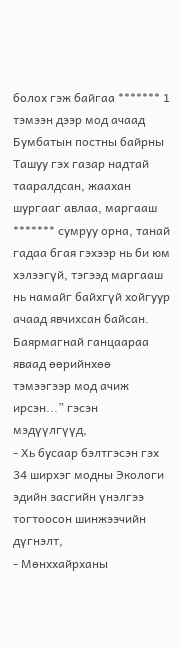болох гэж байгаа ******* 1 тэмээн дээр мод ачаад Бумбатын постны байрны Ташуу гэх газар надтай тааралдсан, жаахан шургааг авлаа, маргааш ******* сумруу орна, танай гадаа бгая гэхээр нь би юм хэлээгүй, тэгээд маргааш нь намайг байхгүй хойгуур ачаад явчихсан байсан. Баярмагнай ганцаараа яваад өөрийнхөө тэмээгээр мод ачиж ирсэн...” гэсэн мэдүүлгүүд,
- Хь бусаар бэлтгэсэн гэх 34 ширхэг модны Экологи эдийн засгийн үнэлгээ тогтоосон шинжээчийн дүгнэлт,
- Мөнххайрханы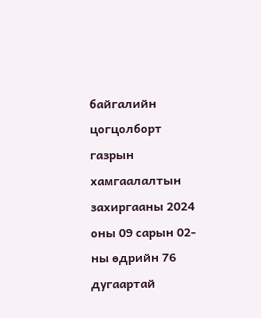байгалийн цогцолборт газрын хамгаалалтын захиргааны 2024 оны 09 сарын 02-ны өдрийн 76 дугаартай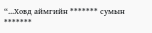“...Ховд аймгийн ******* сумын *******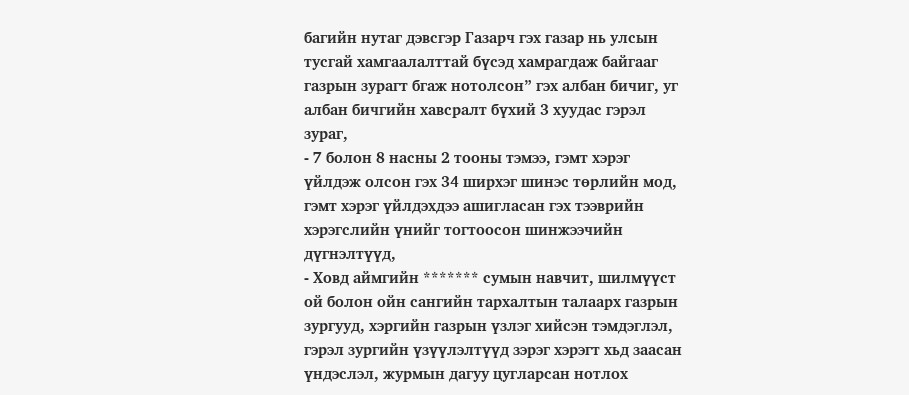багийн нутаг дэвсгэр Газарч гэх газар нь улсын тусгай хамгаалалттай бүсэд хамрагдаж байгааг газрын зурагт бгаж нотолсон” гэх албан бичиг, уг албан бичгийн хавсралт бүхий 3 хуудас гэрэл зураг,
- 7 болон 8 насны 2 тооны тэмээ, гэмт хэрэг үйлдэж олсон гэх 34 ширхэг шинэс төрлийн мод, гэмт хэрэг үйлдэхдээ ашигласан гэх тээврийн хэрэгслийн үнийг тогтоосон шинжээчийн дүгнэлтүүд,
- Ховд аймгийн ******* сумын навчит, шилмүүст ой болон ойн сангийн тархалтын талаарх газрын зургууд, хэргийн газрын үзлэг хийсэн тэмдэглэл, гэрэл зургийн үзүүлэлтүүд зэрэг хэрэгт хьд заасан үндэслэл, журмын дагуу цугларсан нотлох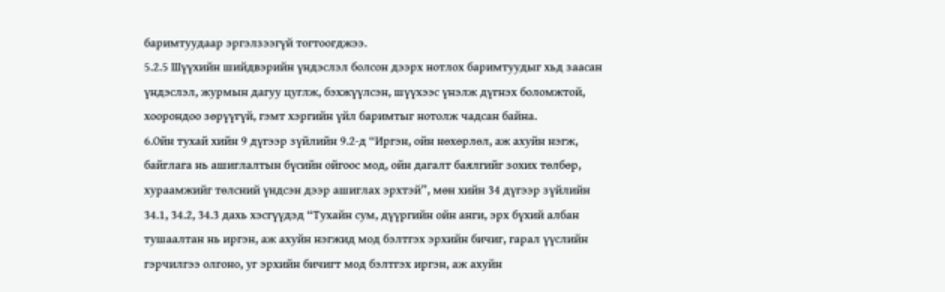баримтуудаар эргэлзээгүй тогтоогджээ.
5.2.5 Шүүхийн шийдвэрийн үндэслэл болсон дээрх нотлох баримтуудыг хьд заасан үндэслэл, журмын дагуу цуглж, бэхжүүлсэн, шүүхээс үнэлж дүгнэх боломжтой, хоорондоо зөрүүгүй, гэмт хэргийн үйл баримтыг нотолж чадсан байна.
6.Ойн тухай хийн 9 дүгээр зүйлийн 9.2-д “Иргэн, ойн нөхөрлөл, аж ахуйн нэгж, байглага нь ашиглалтын бүсийн ойгоос мод, ойн дагалт баялгийг зохих төлбөр, хураамжийг төлсний үндсэн дээр ашиглах эрхтэй”, мөн хийн 34 дүгээр зүйлийн 34.1, 34.2, 34.3 дахь хэсгүүдэд “Тухайн сум, дүүргийн ойн анги, эрх бүхий албан тушаалтан нь иргэн, аж ахуйн нэгжид мод бэлтгэх эрхийн бичиг, гарал үүслийн гэрчилгээ олгоно, уг эрхийн бичигт мод бэлтгэх иргэн, аж ахуйн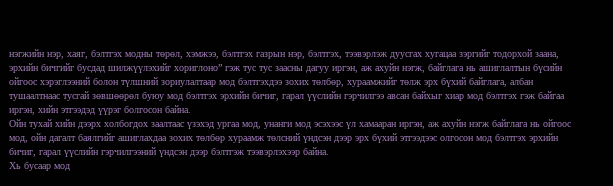нэгжийн нэр, хаяг, бэлтгэх модны төрөл, хэмжээ, бэлтгэх газрын нэр, бэлтгэх, тээвэрлэж дуусгах хугацаа зэргийг тодорхой заана, эрхийн бичгийг бусдад шилжүүлэхийг хориглоно” гэж тус тус заасны дагуу иргэн, аж ахуйн нэгж, байглага нь ашиглалтын бүсийн ойгоос хэрэглээний болон түлшний зориулалтаар мод бэлтгэхдээ зохих төлбөр, хураамжийг төлж эрх бүхий байглага, албан тушаалтнаас тусгай зөвшөөрөл буюу мод бэлтгэх эрхийн бичиг, гарал үүслийн гэрчилгээ авсан байхыг хиар мод бэлтгэх гэж байгаа иргэн, хийн этгээдэд үүрэг болгосон байна.
Ойн тухай хийн дээрх холбогдох заалтаас үзэхэд ургаа мод, унанги мод эсэхээс үл хамааран иргэн, аж ахуйн нэгж байглага нь ойгоос мод, ойн дагалт баялгийг ашиглахдаа зохих төлбөр хураамж төлсний үндсэн дээр эрх бүхий этгээдээс олгосон мод бэлтгэх эрхийн бичиг, гарал үүслийн гэрчилгээний үндсэн дээр бэлтгэж тээвэрлэхээр байна.
Хь бусаар мод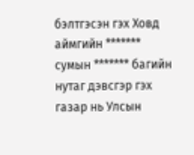бэлтгэсэн гэх Ховд аймгийн ******* сумын ******* багийн нутаг дэвсгэр гэх газар нь Улсын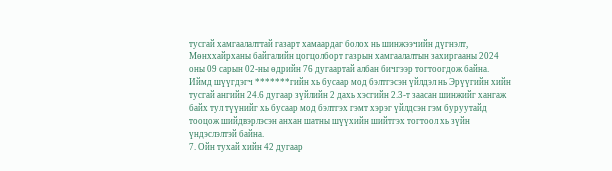тусгай хамгаалалттай газарт хамаардаг болох нь шинжээчийн дүгнэлт, Мөнххайрханы байгалийн цогцолборт газрын хамгаалалтын захиргааны 2024 оны 09 сарын 02-ны өдрийн 76 дугаартай албан бичгээр тогтоогдож байна.
Иймд шүүгдэгч *******гийн хь бусаар мод бэлтгэсэн үйлдэл нь Эрүүгийн хийн тусгай ангийн 24.6 дугаар зүйлийн 2 дахь хэсгийн 2.3-т заасан шинжийг хангаж байх тул түүнийг хь бусаар мод бэлтгэх гэмт хэрэг үйлдсэн гэм буруутайд тооцож шийдвэрлэсэн анхан шатны шүүхийн шийтгэх тогтоол хь зүйн үндэслэлтэй байна.
7. Ойн тухай хийн 42 дугаар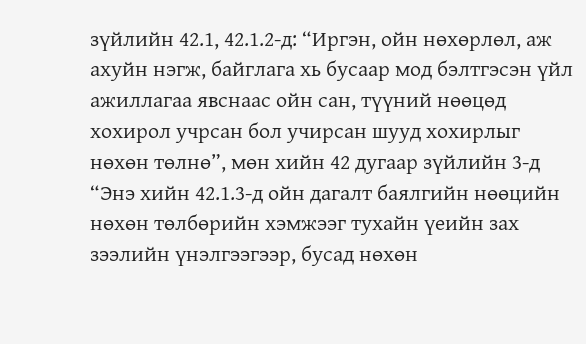зүйлийн 42.1, 42.1.2-д: “Иргэн, ойн нөхөрлөл, аж ахуйн нэгж, байглага хь бусаар мод бэлтгэсэн үйл ажиллагаа явснаас ойн сан, түүний нөөцөд хохирол учрсан бол учирсан шууд хохирлыг нөхөн төлнө”, мөн хийн 42 дугаар зүйлийн 3-д “Энэ хийн 42.1.3-д ойн дагалт баялгийн нөөцийн нөхөн төлбөрийн хэмжээг тухайн үеийн зах зээлийн үнэлгээгээр, бусад нөхөн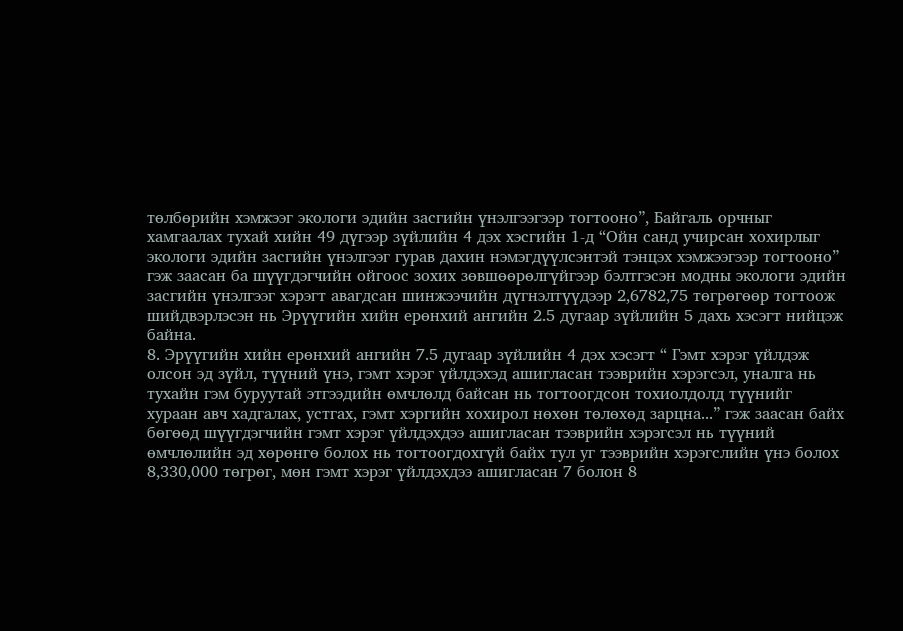төлбөрийн хэмжээг экологи эдийн засгийн үнэлгээгээр тогтооно”, Байгаль орчныг хамгаалах тухай хийн 49 дүгээр зүйлийн 4 дэх хэсгийн 1-д “Ойн санд учирсан хохирлыг экологи эдийн засгийн үнэлгээг гурав дахин нэмэгдүүлсэнтэй тэнцэх хэмжээгээр тогтооно” гэж заасан ба шүүгдэгчийн ойгоос зохих зөвшөөрөлгүйгээр бэлтгэсэн модны экологи эдийн засгийн үнэлгээг хэрэгт авагдсан шинжээчийн дүгнэлтүүдээр 2,6782,75 төгрөгөөр тогтоож шийдвэрлэсэн нь Эрүүгийн хийн ерөнхий ангийн 2.5 дугаар зүйлийн 5 дахь хэсэгт нийцэж байна.
8. Эрүүгийн хийн ерөнхий ангийн 7.5 дугаар зүйлийн 4 дэх хэсэгт “ Гэмт хэрэг үйлдэж олсон эд зүйл, түүний үнэ, гэмт хэрэг үйлдэхэд ашигласан тээврийн хэрэгсэл, уналга нь тухайн гэм буруутай этгээдийн өмчлөлд байсан нь тогтоогдсон тохиолдолд түүнийг хураан авч хадгалах, устгах, гэмт хэргийн хохирол нөхөн төлөхөд зарцна...” гэж заасан байх бөгөөд шүүгдэгчийн гэмт хэрэг үйлдэхдээ ашигласан тээврийн хэрэгсэл нь түүний өмчлөлийн эд хөрөнгө болох нь тогтоогдохгүй байх тул уг тээврийн хэрэгслийн үнэ болох 8,330,000 төгрөг, мөн гэмт хэрэг үйлдэхдээ ашигласан 7 болон 8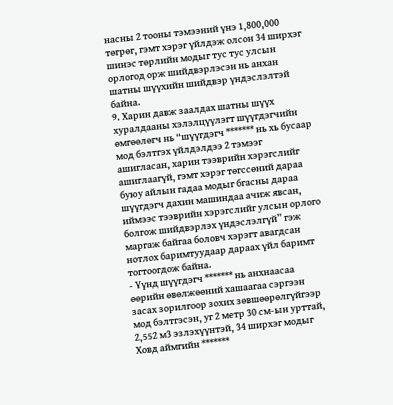насны 2 тооны тэмээний үнэ 1,800,000 төгрөг, гэмт хэрэг үйлдэж олсон 34 ширхэг шинэс төрлийн модыг тус тус улсын орлогод орж шийдвэрлэсэн нь анхан шатны шүүхийн шийдвэр үндэслэлтэй байна.
9. Харин давж заалдах шатны шүүх хуралдааны хэлэлцүүлэгт шүүгдэгчийн өмгөөлөгч нь “шүүгдэгч ******* нь хь бусаар мод бэлтгэх үйлдэлдээ 2 тэмээг ашигласан, харин тээврийн хэрэгслийг ашиглаагүй, гэмт хэрэг төгссөний дараа буюу айлын гадаа модыг бгасны дараа шүүгдэгч дахин машиндаа ачиж явсан, иймээс тээврийн хэрэгслийг улсын орлого болгож шийдвэрлэх үндэслэлгүй” гэж маргаж байгаа боловч хэрэгт авагдсан нотлох баримтуудаар дараах үйл баримт тогтоогдож байна.
- Үүнд шүүгдэгч ******* нь анхнаасаа өөрийн өвөлжөөний хашаагаа сэргээн засах зорилгоор зохих зөвшөөрөлгүйгээр мод бэлтгэсэн, уг 2 метр 30 см-ын урттай, 2,552 м3 эзлэхүүнтэй, 34 ширхэг модыг Ховд аймгийн *******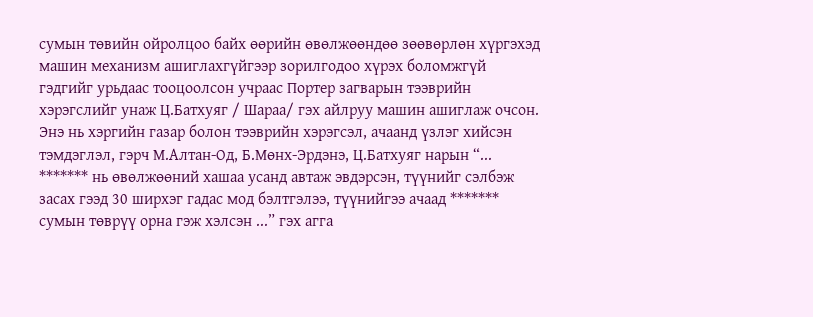сумын төвийн ойролцоо байх өөрийн өвөлжөөндөө зөөвөрлөн хүргэхэд машин механизм ашиглахгүйгээр зорилгодоо хүрэх боломжгүй гэдгийг урьдаас тооцоолсон учраас Портер загварын тээврийн хэрэгслийг унаж Ц.Батхуяг / Шараа/ гэх айлруу машин ашиглаж очсон. Энэ нь хэргийн газар болон тээврийн хэрэгсэл, ачаанд үзлэг хийсэн тэмдэглэл, гэрч М.Алтан-Од, Б.Мөнх-Эрдэнэ, Ц.Батхуяг нарын “... ******* нь өвөлжөөний хашаа усанд автаж эвдэрсэн, түүнийг сэлбэж засах гээд 30 ширхэг гадас мод бэлтгэлээ, түүнийгээ ачаад ******* сумын төврүү орна гэж хэлсэн ...” гэх агга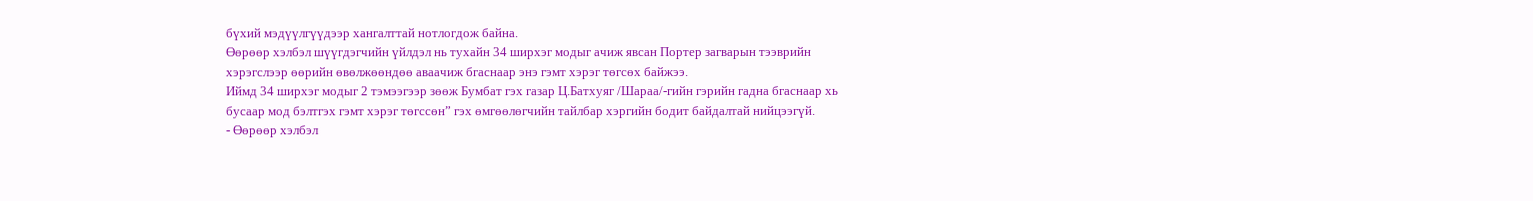бүхий мэдүүлгүүдээр хангалттай нотлогдож байна.
Өөрөөр хэлбэл шүүгдэгчийн үйлдэл нь тухайн 34 ширхэг модыг ачиж явсан Портер загварын тээврийн хэрэгслээр өөрийн өвөлжөөндөө аваачиж бгаснаар энэ гэмт хэрэг төгсөх байжээ.
Иймд 34 ширхэг модыг 2 тэмээгээр зөөж Бумбат гэх газар Ц.Батхуяг /Шараа/-гийн гэрийн гадна бгаснаар хь бусаар мод бэлтгэх гэмт хэрэг төгссөн” гэх өмгөөлөгчийн тайлбар хэргийн бодит байдалтай нийцээгүй.
- Өөрөөр хэлбэл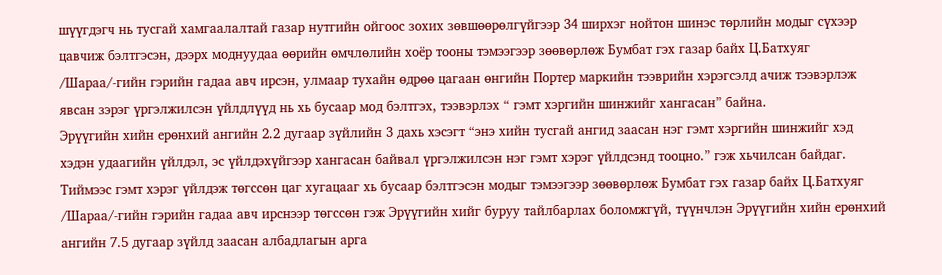шүүгдэгч нь тусгай хамгаалалтай газар нутгийн ойгоос зохих зөвшөөрөлгүйгээр 34 ширхэг нойтон шинэс төрлийн модыг сүхээр цавчиж бэлтгэсэн, дээрх моднуудаа өөрийн өмчлөлийн хоёр тооны тэмээгээр зөөвөрлөж Бумбат гэх газар байх Ц.Батхуяг /Шараа/-гийн гэрийн гадаа авч ирсэн, улмаар тухайн өдрөө цагаан өнгийн Портер маркийн тээврийн хэрэгсэлд ачиж тээвэрлэж явсан зэрэг үргэлжилсэн үйлдлүүд нь хь бусаар мод бэлтгэх, тээвэрлэх “ гэмт хэргийн шинжийг хангасан” байна.
Эрүүгийн хийн ерөнхий ангийн 2.2 дугаар зүйлийн 3 дахь хэсэгт “энэ хийн тусгай ангид заасан нэг гэмт хэргийн шинжийг хэд хэдэн удаагийн үйлдэл, эс үйлдэхүйгээр хангасан байвал үргэлжилсэн нэг гэмт хэрэг үйлдсэнд тооцно.” гэж хьчилсан байдаг.
Тиймээс гэмт хэрэг үйлдэж төгссөн цаг хугацааг хь бусаар бэлтгэсэн модыг тэмээгээр зөөвөрлөж Бумбат гэх газар байх Ц.Батхуяг /Шараа/-гийн гэрийн гадаа авч ирснээр төгссөн гэж Эрүүгийн хийг буруу тайлбарлах боломжгүй, түүнчлэн Эрүүгийн хийн ерөнхий ангийн 7.5 дугаар зүйлд заасан албадлагын арга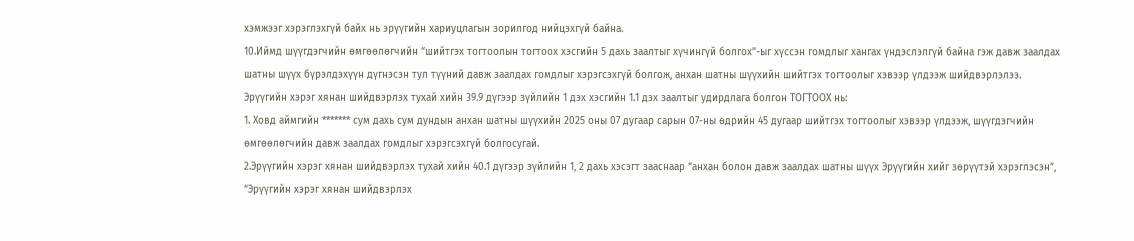хэмжээг хэрэглэхгүй байх нь эрүүгийн хариуцлагын зорилгод нийцэхгүй байна.
10.Иймд шүүгдэгчийн өмгөөлөгчийн “шийтгэх тогтоолын тогтоох хэсгийн 5 дахь заалтыг хүчингүй болгох”-ыг хүссэн гомдлыг хангах үндэслэлгүй байна гэж давж заалдах шатны шүүх бүрэлдэхүүн дүгнэсэн тул түүний давж заалдах гомдлыг хэрэгсэхгүй болгож, анхан шатны шүүхийн шийтгэх тогтоолыг хэвээр үлдээж шийдвэрлэлээ.
Эрүүгийн хэрэг хянан шийдвэрлэх тухай хийн 39.9 дүгээр зүйлийн 1 дэх хэсгийн 1.1 дэх заалтыг удирдлага болгон ТОГТООХ нь:
1. Ховд аймгийн ******* сум дахь сум дундын анхан шатны шүүхийн 2025 оны 07 дугаар сарын 07-ны өдрийн 45 дугаар шийтгэх тогтоолыг хэвээр үлдээж, шүүгдэгчийн өмгөөлөгчийн давж заалдах гомдлыг хэрэгсэхгүй болгосугай.
2.Эрүүгийн хэрэг хянан шийдвэрлэх тухай хийн 40.1 дүгээр зүйлийн 1, 2 дахь хэсэгт зааснаар “анхан болон давж заалдах шатны шүүх Эрүүгийн хийг зөрүүтэй хэрэглэсэн”, “Эрүүгийн хэрэг хянан шийдвэрлэх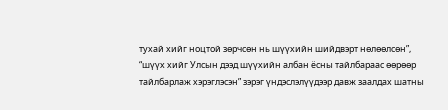тухай хийг ноцтой зөрчсөн нь шүүхийн шийдвэрт нөлөөлсөн”, “шүүх хийг Улсын дээд шүүхийн албан ёсны тайлбараас өөрөөр тайлбарлаж хэрэглэсэн” зэрэг үндэслэлүүдээр давж заалдах шатны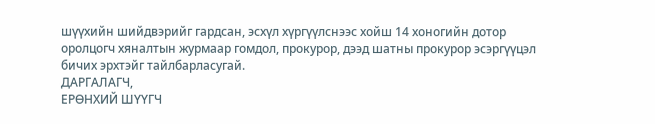шүүхийн шийдвэрийг гардсан, эсхүл хүргүүлснээс хойш 14 хоногийн дотор оролцогч хяналтын журмаар гомдол, прокурор, дээд шатны прокурор эсэргүүцэл бичих эрхтэйг тайлбарласугай.
ДАРГАЛАГЧ,
ЕРӨНХИЙ ШҮҮГЧ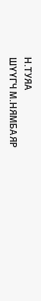Н.ТУЯА
ШҮҮГЧ М.НЯМБАЯР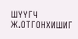ШҮҮГЧ Ж.ОТГОНХИШИГ